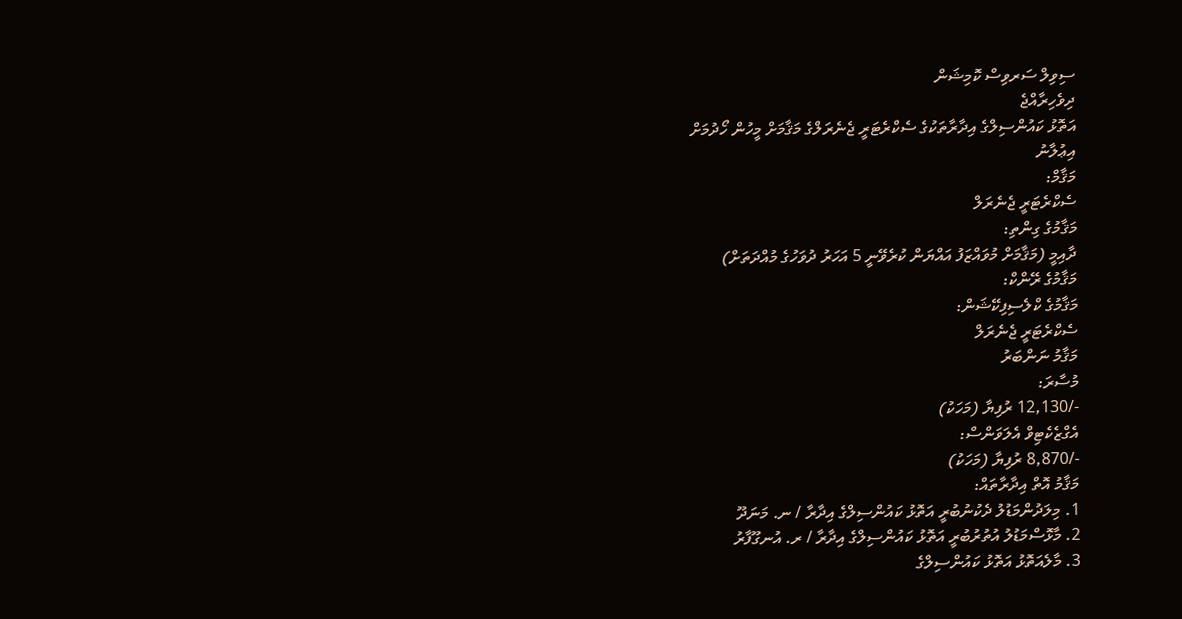ސިވިލް ސަރވިސް ކޮމިޝަން
ދިވެހިރާއްޖެ
އަތޮޅު ކައުންސިލްގެ އިދާރާތަކުގެ ސެކްރެޓަރީ ޖެނެރަލްގެ މަޤާމަށް މީހުން ހޯދުމަށް
އިޢުލާނު
މަޤާމް:
ސެކްރެޓަރީ ޖެނެރަލް
މަޤާމުގެ ގިންތި:
ދާއިމީ (މަޤާމަށް މުވައްޒަފު އައްޔަން ކުރެވޭނީ 5 އަހަރު ދުވަހުގެ މުއްދަތަށް)
މަޤާމުގެ ރޭންކް:
މަޤާމުގެ ކްލެސިފިކޭޝަން:
ސެކްރެޓަރީ ޖެނެރަލް
މަޤާމު ނަންބަރު
މުސާރަ:
-/12,130 ރުފިޔާ (މަހަކު)
އެގްޒެކެޓިވް އެލަވަންސް:
-/8,870 ރުފިޔާ (މަހަކު)
މަޤާމު އޮތް އިދާރާތައް:
1. މިލަދުންމަޑުލު ދެކުނުބުރީ އަތޮޅު ކައުންސިލްގެ އިދާރާ / ނ. މަނަދޫ
2. މާޅޮސްމަޑުލު އުތުރުބުރީ އަތޮޅު ކައުންސިލްގެ އިދާރާ / ރ. އުނގޫފާރު
3. މާލެއަތޮޅު އަތޮޅު ކައުންސިލްގެ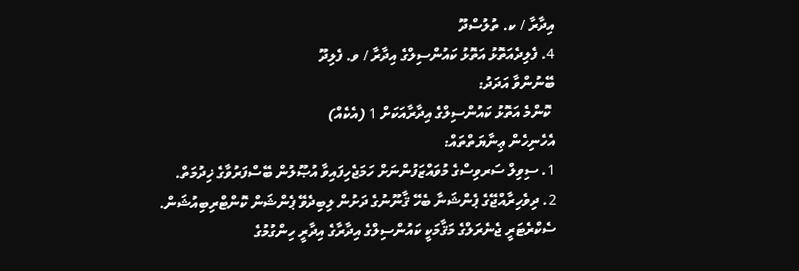އިދާރާ / ކ. ތުލުސްދޫ
4. ފެލިދެއަތޮޅު އަތޮޅު ކައުންސިލްގެ އިދާރާ / ވ. ފެލިދޫ
ބޭނުންވާ އަދަދު:
 ކޮންމެ އަތޮޅު ކައުންސިލްގެ އިދާރާއަކަށް 1 (އެކެއް)
އެހެނިހެން ޢިނާޔަތްތައް:
1. ސިވިލް ސަރވިސްގެ މުވައްޒަފުންނަށް ހަމަޖެހިފައިވާ އުޞޫލުން ބޭސްފަރުވާގެ ޚިދުމަތް.
2. ދިވެހިރާއްޖޭގެ ޕެންޝަނާ ބެހޭ ޤާނޫނުގެ ދަށުން ލިބިދެވޭ ޕެންޝަން ކޮންޓްރިބިއުޝަން.
ސެކްރެޓަރީ ޖެނެރަލްގެ މަޤާމަކީ ކައުންސިލްގެ އިދާރާގެ އިދާރީ ހިންގުމުގެ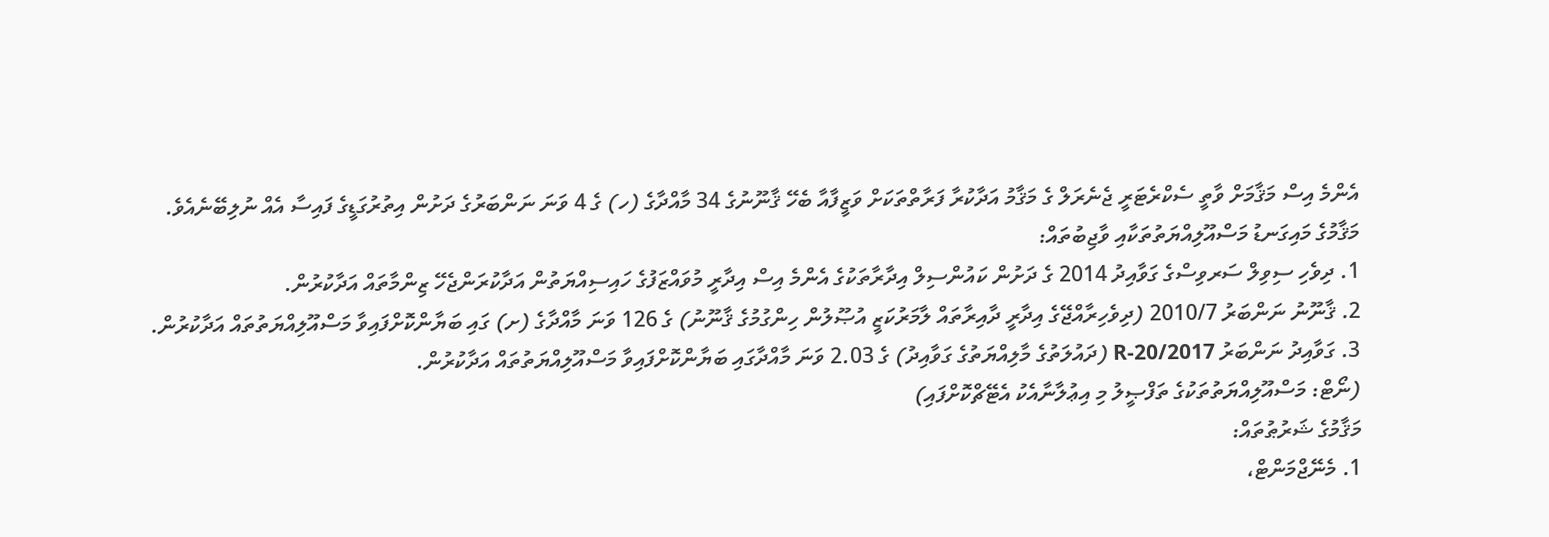އެންމެ އިސް މަޤާމަށް ވާތީ ސެކްރެޓަރީ ޖެނެރަލް ގެ މަޤާމު އަދާކުރާ ފަރާތްތަކަށް ވަޒީފާއާ ބެހޭ ޤާނޫނުގެ 34 މާއްދާގެ (ހ) ގެ 4 ވަނަ ނަންބަރުގެ ދަށުން އިތުރުގަޑީގެ ފައިސާ އެއް ނުލިބޭނެއެވެ.
މަޤާމުގެ މައިގަނޑު މަސްއޫލިއްޔަތުތަކާއި ވާޖިބުތައް:
1. ދިވެހި ސިވިލް ސަރވިސްގެ ގަވާއިދު 2014 ގެ ދަށުން ކައުންސިލް އިދާރާތަކުގެ އެންމެ އިސް އިދާރީ މުވައްޒަފުގެ ހައިސިއްޔަތުން އަދާކުރަންޖެހޭ ޒިންމާތައް އަދާކުރުން.
2. ޤާނޫނު ނަންބަރު 2010/7 (ދިވެހިރާއްޖޭގެ އިދާރީ ދާއިރާތައް ލާމަރުކަޒީ އުޞޫލުން ހިންގުމުގެ ޤާނޫނު) ގެ 126 ވަނަ މާއްދާގެ (ށ) ގައި ބަޔާންކޮށްފައިވާ މަސްއޫލިއްޔަތުތައް އަދާކުރުން.
3. ގަވާއިދު ނަންބަރު R-20/2017 (ދައުލަތުގެ މާލިއްޔަތުގެ ގަވާއިދު) ގެ 2.03 ވަނަ މާއްދާގައި ބަޔާންކޮށްފައިވާ މަސްއޫލިއްޔަތުތައް އަދާކުރުން.
(ނޯޓް: މަސްއޫލިއްޔަތުތަކުގެ ތަފްޞީލު މި އިޢުލާނާއެކު އެޓޭޗްކޮށްފައި)
މަޤާމުގެ ޝަރުޠުތައް:
1. މެނޭޖްމަންޓް،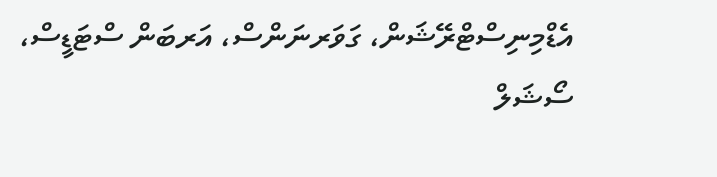އެޑްމިނިސްޓްރޭޝަން، ގަވަރނަންސް، އަރބަން ސްޓަޑީސް، ސޯޝަލް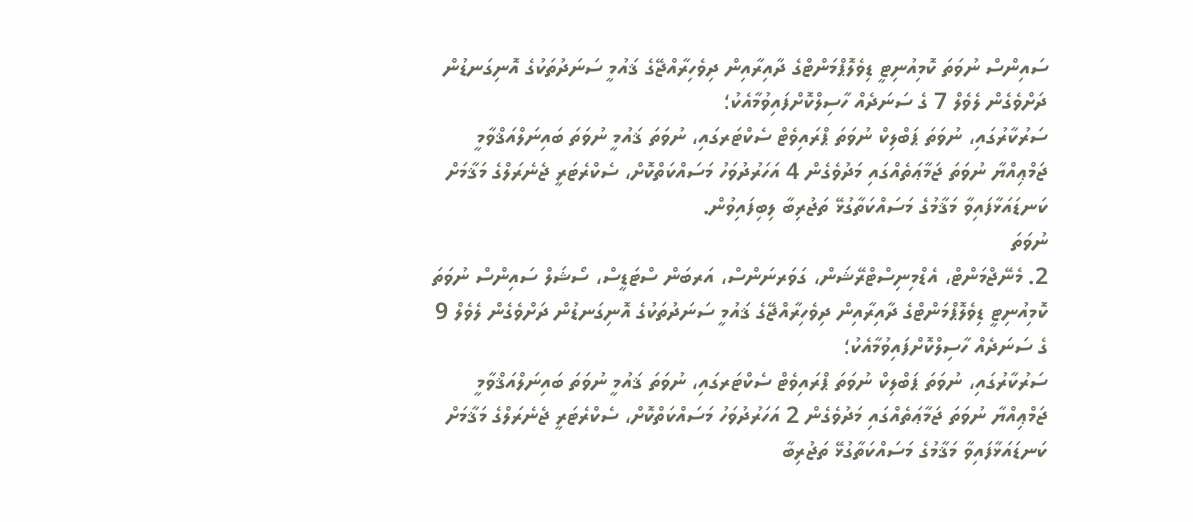ސައިންސް ނުވަތަ ކޮމިއުނިޓީ ޑިވެލޮޕްމަންޓްގެ ދާއިރާއިން ދިވެހިރާއްޖޭގެ ޤައުމީ ސަނަދުތަކުގެ އޮނިގަނޑުން ދަށްވެގެން ލެވެލް 7 ގެ ސަނަދެއް ހާސިލްކޮށްފައިވުމާއެކު؛
ސަރުކާރުގައި، ނުވަތަ ޕަބްލިކް ނުވަތަ ޕްރައިވެޓް ސެކްޓަރގައި، ނުވަތަ ޤައުމީ ނުވަތަ ބައިނަލްއަޤްވާމީ ޖަމްޢިއްޔާ ނުވަތަ ޖަމާޢަތެއްގައި މަދުވެގެން 4 އަހަރުދުވަހު މަސައްކަތްކޮށް، ސެކްރެޓަރީ ޖެނެރަލްގެ މަޤާމަށް ކަނޑައަޅާފައިވާ މަޤާމުގެ މަސައްކަތާގުޅޭ ތަޖުރިބާ ލިބިފައިވުން.
ނުވަތަ
2. މެނޭޖްމަންޓް، އެޑްމިނިސްޓްރޭޝަން، ގަވަރނަންސް، އަރބަން ސްޓަޑީސް، ސޯޝަލް ސައިންސް ނުވަތަ ކޮމިއުނިޓީ ޑިވެލޮޕްމަންޓްގެ ދާއިރާއިން ދިވެހިރާއްޖޭގެ ޤައުމީ ސަނަދުތަކުގެ އޮނިގަނޑުން ދަށްވެގެން ލެވެލް 9 ގެ ސަނަދެއް ހާސިލްކޮށްފައިވުމާއެކު؛
ސަރުކާރުގައި، ނުވަތަ ޕަބްލިކް ނުވަތަ ޕްރައިވެޓް ސެކްޓަރގައި، ނުވަތަ ޤައުމީ ނުވަތަ ބައިނަލްއަޤްވާމީ ޖަމްޢިއްޔާ ނުވަތަ ޖަމާޢަތެއްގައި މަދުވެގެން 2 އަހަރުދުވަހު މަސައްކަތްކޮށް، ސެކްރެޓަރީ ޖެނެރަލްގެ މަޤާމަށް ކަނޑައަޅާފައިވާ މަޤާމުގެ މަސައްކަތާގުޅޭ ތަޖުރިބާ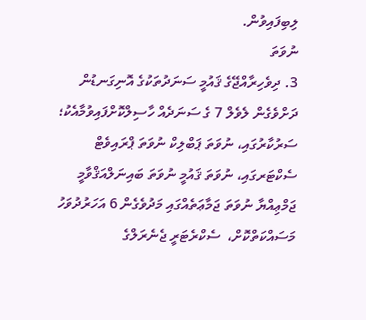ލިބިފައިވުން.
ނުވަތަ
3. ދިވެހިރާއްޖޭގެ ޤައުމީ ސަނަދުތަކުގެ އޮނިގަނޑުން ދަށްވެގެން ލެވެލް 7 ގެ ސަނަދެއް ހާސިލްކޮށްފައިވުމާއެކު؛
ސަރުކާރުގައި، ނުވަތަ ޕަބްލިކް ނުވަތަ ޕްރައިވެޓް ސެކްޓަރގައި، ނުވަތަ ޤައުމީ ނުވަތަ ބައިނަލްއަޤްވާމީ ޖަމްޢިއްޔާ ނުވަތަ ޖަމާޢަތެއްގައި މަދުވެގެން 6 އަހަރުދުވަހު މަސައްކަތްކޮށް،  ސެކްރެޓަރީ ޖެނެރަލްގެ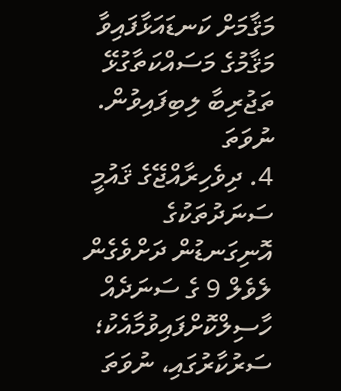މަޤާމަށް ކަނޑައަޅާފައިވާ މަޤާމުގެ މަސައްކަތާގުޅޭ ތަޖުރިބާ ލިބިފައިވުން.
ނުވަތަ
4. ދިވެހިރާއްޖޭގެ ޤައުމީ ސަނަދުތަކުގެ އޮނިގަނޑުން ދަށްވެގެން ލެވެލް 9 ގެ ސަނަދެއް ހާސިލްކޮށްފައިވުމާއެކު؛
ސަރުކާރުގައި، ނުވަތަ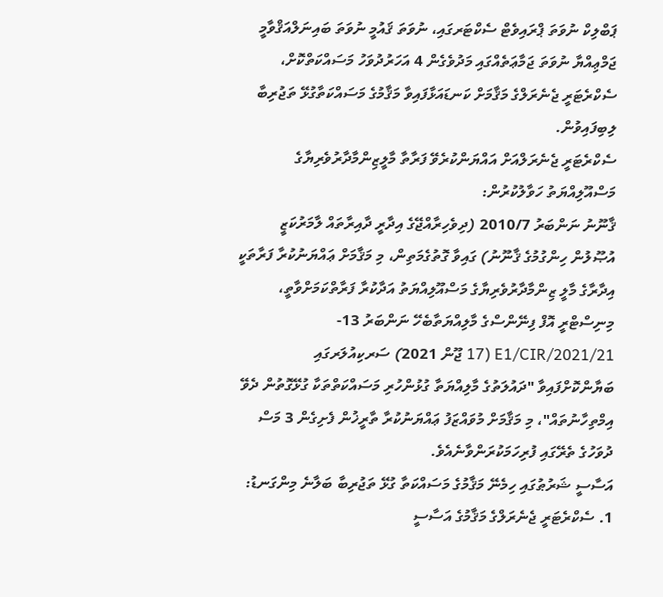ޕަބްލިކް ނުވަތަ ޕްރައިވެޓް ސެކްޓަރގައި، ނުވަތަ ޤައުމީ ނުވަތަ ބައިނަލްއަޤްވާމީ ޖަމްޢިއްޔާ ނުވަތަ ޖަމާޢަތެއްގައި މަދުވެގެން 4 އަހަރުދުވަހު މަސައްކަތްކޮށް، ސެކްރެޓަރީ ޖެނެރަލްގެ މަޤާމަށް ކަނޑައަޅާފައިވާ މަޤާމުގެ މަސައްކަތާގުޅޭ ތަޖުރިބާ ލިބިފައިވުން.
ސެކްރެޓަރީ ޖެނެރަލްއަށް އައްޔަންކުރެވޭ ފަރާތާ މާލީޒިންމާދާރުވެރިޔާގެ މަސްއޫލިއްޔަތު ހަވާލުކުރުން:
ޤާނޫނު ނަންބަރު 2010/7 (ދިވެހިރާއްޖޭގެ އިދާރީ ދާއިރާތައް ލާމަރުކަޒީ އުޞޫލުން ހިންގުމުގެ ޤާނޫނު) ގައިވާ ގޮތުގެމަތިން، މި މަޤާމަށް ޢައްޔަނުކުރާ ފަރާތަކީ އިދާރާގެ މާލީ ޒިންމާދާރުވެރިޔާގެ މަސްއޫލިއްޔަތު އަދާކުރާ ފަރާތްކަމަށްވާތީ، މިނިސްޓްރީ އޮފް ފިނޭންސްގެ މާލިއްޔަތާބެހޭ ނަންބަރު 13-E1/CIR/2021/21 (17 ޖޫން 2021) ސަރކިއުލަރގައި ބަޔާންކޮށްފައިވާ "ދައުލަތުގެ މާލިއްޔަތާ ގުޅުންހުރި މަސައްކަތްތަކާ ގުޅޭގޮތުން ދެވޭ އިމްތިހާނުތައް"، މި މަޤާމަށް މުވައްޒަފު ޢައްޔަނުކުރާ ތާރީޚުން ފެށިގެން 3 މަސް ދުވަހުގެ ތެރޭގައި ފުރިހަމަކުރަންވާނެއެވެ.
އަސާސީ ޝަރުޠުގައި ހިމެނޭ މަޤާމުގެ މަސައްކަތާ ގުޅޭ ތަޖުރިބާ ބަލާނެ މިންގަނޑު:
1. ސެކްރެޓަރީ ޖެނެރަލްގެ މަޤާމުގެ އަސާސީ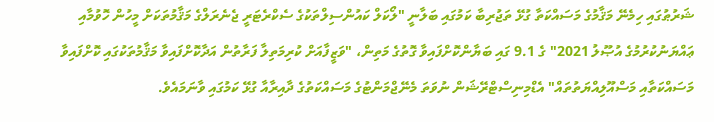ޝަރުޠުގައި ހިމެނޭ މަޤާމުގެ މަސައްކަތާ ގުޅޭ ތަޖުރިބާ ކަމުގައި ބަލާނީ "ލޯކަލް ކައުންސިލްތަކުގެ ސެކްރެޓަރީ ޖެނެރަލްގެ މަޤާމުތަކަށް މީހުން ހޮވުމާއި ޢައްޔަނުކުރުމުގެ އުޞޫލު 2021" ގެ 9.1 ގައި ބަޔާންކޮށްފައިވާ ގޮތުގެ މަތިން، "ވަޒީފާއަށް ކުރިމަތިލާ ފަރާތުން އަދާކޮށްފައިވާ މަޤާމުތަކުގައި ކޮށްފައިވާ މަސައްކަތާއި މަސްއޫލިއްޔަތުތައް" އެޑްމިނިސްޓްރޭޝަން ނުވަތަ މެނޭޖްމަންޓުގެ މަސައްކަތުގެ ދާއިރާއާ ގުޅޭ ކަމުގައި ވާނަމައެވެ.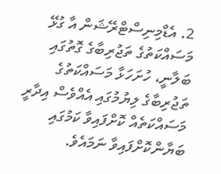2. އެޑްމިނިސްޓްރޭޝަން އާ ގުޅޭ މަސައްކަތުގެ ތަޖުރިބާގެ ގޮތުގައި ބަލާނީ، ހުށަހަޅާ މަސައްކަތުގެ ތަޖުރިބާގެ ލިޔުމުގައި އެއްވެސް އިދާރީ މަސައްކަތެއް ކޮށްފައިވާ ކަމުގައި ބަޔާންކޮށްފައިވާ ނަމައެވެ.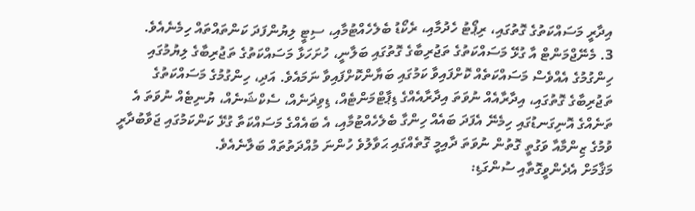އިދާރީ މަސައްކަތުގެ ގޮތުގައި، ރިޕޯޓު ހެދުމާއި، ރެކޯޑު ބެލެހެއްޓުމާއި، ސިޓީ ލިޔުންފަދަ ކަންތައްތައް ހިމެނެއެވެ.
3. މެނޭޖްމަންޓް އާ ގުޅޭ މަސައްކަތުގެ ތަޖުރިބާގެ ގޮތުގައި ބަލާނީ، ހުށަހަޅާ މަސައްކަތުގެ ތަޖުރިބާގެ ލިޔުމުގައި ހިންގުމުގެ އެއްވެސް މަސައްކަތެއް ކޮށްފައިވާ ކަމުގައި ބަޔާންކޮށްފައިވާ ނަމައެވެ. އަދި، ހިންގުމުގެ މަސައްކަތުގެ ތަޖުރިބާގެ ގޮތުގައި، އިދާރާއެއް ނުވަތަ އިދާރާއެއްގެ ޑިޕާޓްމަންޓެއް، ޑިވިޜަނެއް، ސެކްޝަނެއް، ޔުނިޓެއް ނުވަތަ އެ ތަނެއްގެ އޮނިގަނޑުގައި ހިމެނޭ އެފަދަ ބައެއް ހިންގާ ބެލެހެއްޓުމާއި، އެ ބައެއްގެ މަސައްކަތާ ގުޅޭ ކަންކަމުގައި ޖަވާބުދާރީ ވުމުގެ ޒިންމާއާ ވަގުތީ ގޮތުން ނުވަތަ ދާއިމީ ގޮތެއްގައި ޙަވާލުވެ ހުންނަ މުއްދަތުތައް ބަލާނެއެވެ.
މަޤާމަށް އެދެންވީގޮތާއި ސުންގަޑި: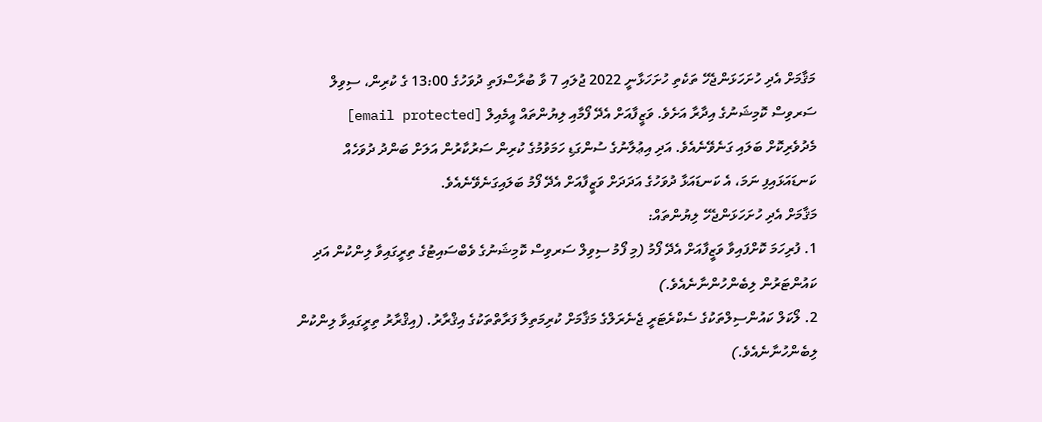މަޤާމަށް އެދި ހުށަހަޅަންޖެހޭ ތަކެތި ހުށަހަޅާނީ 2022 ޖުލައި 7 ވާ ބުރާސްފަތި ދުވަހުގެ 13:00 ގެ ކުރިން، ސިވިލް ސަރވިސް ކޮމިޝަނުގެ އިދާރާ އަށެވެ. ވަޒީފާއަށް އެދޭ ފޯމާއި ލިޔުންތައް އީމެއިލް [email protected] މެދުވެރިކޮށް ބަލައި ގަނެވޭނެއެވެ. އަދި އިޢުލާނުގެ ސުންގަޑި ހަމަވުމުގެ ކުރިން ސަރުކާރުން އަލަށް ބަންދު ދުވަހެއް ކަނޑައަޅައިފި ނަމަ، އެ ކަނޑައަޅާ ދުވަހުގެ އަދަދަށް ވަޒީފާއަށް އެދޭ ފޯމު ބަލައިގަނެވޭނެއެވެ.
މަޤާމަށް އެދި ހުށަހަޅަންޖެހޭ ލިޔުންތައް:
1. ފުރިހަމަ ކޮށްފައިވާ ވަޒީފާއަށް އެދޭ ފޯމު (މި ފޯމު ސިވިލް ސަރވިސް ކޮމިޝަނުގެ ވެބްސައިޓުގެ ތިރީގައިވާ ލިންކުން އަދި ކައުންޓަރުން ލިބެންހުންނާނެއެވެ.)
2. ލޯކަލް ކައުންސިލްތަކުގެ ސެކްރެޓަރީ ޖެނެރަލްގެ މަޤާމަށް ކުރިމަތިލާ ފަރާތްތަކުގެ އިޤްރާރު. (އިޤްރާރު ތިރީގައިވާ ލިންކުން ލިބެންހުނާނެއެވެ.)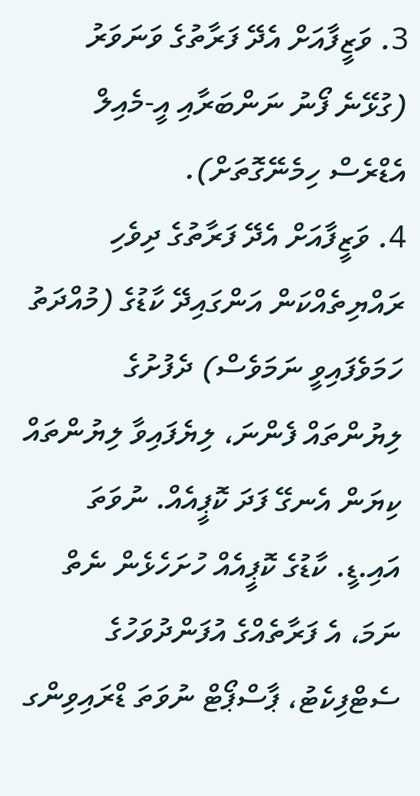3. ވަޒީފާއަށް އެދޭ ފަރާތުގެ ވަނަވަރު (ގުޅޭނެ ފޯނު ނަންބަރާއި އީ-މެއިލް އެޑްރެސް ހިމެނޭގޮތަށް).
4. ވަޒީފާއަށް އެދޭ ފަރާތުގެ ދިވެހި ރައްޔިތެއްކަން އަންގައިދޭ ކާޑުގެ (މުއްދަތު ހަމަވެފައިވީ ނަމަވެސް) ދެފުށުގެ ލިޔުންތައް ފެންނަ، ލިޔެފައިވާ ލިޔުންތައް ކިޔަން އެނގޭ ފަދަ ކޮޕީއެއް. ނުވަތަ އައި.ޑީ. ކާޑުގެ ކޮޕީއެއް ހުށަހެޅެން ނެތް ނަމަ، އެ ފަރާތެއްގެ އުފަންދުވަހުގެ ސެޓްފިކެޓު، ޕާސްޕޯޓް ނުވަތަ ޑްރައިވިންގ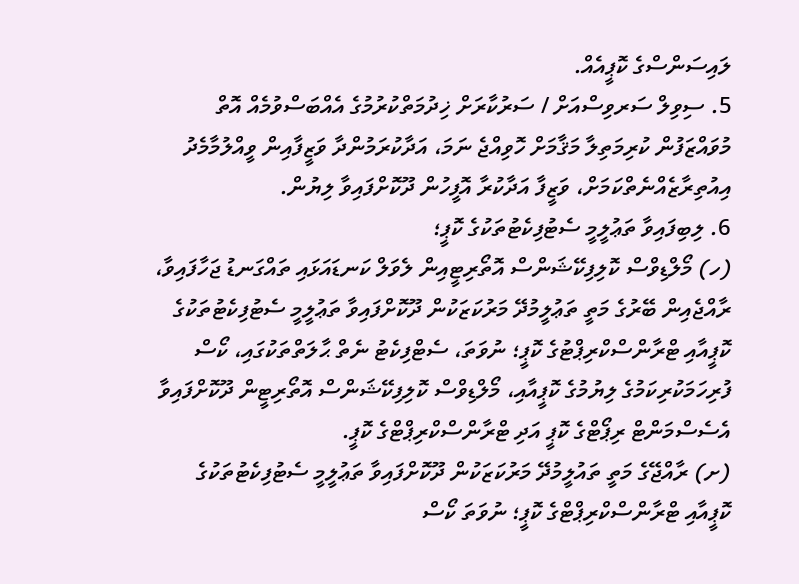ލައިސަންސްގެ ކޮޕީއެއް.
5. ސިވިލް ސަރވިސްއަށް / ސަރުކާރަށް ޚިދުމަތްކުރުމުގެ އެއްބަސްވުމެއް އޮތް މުވައްޒަފުން ކުރިމަތިލާ މަޤާމަށް ހޮވިއްޖެ ނަމަ، އަދާކުރަމުންދާ ވަޒީފާއިން ވީއްލުމާމެދު އިއުތިރާޒެއްނެތްކަމަށް، ވަޒީފާ އަދާކުރާ އޮފީހުން ދޫކޮށްފައިވާ ލިޔުން.
6. ލިބިފައިވާ ތަޢުލީމީ ސެޓުފިކެޓުތަކުގެ ކޮޕީ؛
(ހ) މޯލްޑިވްސް ކޮލިފިކޭޝަންސް އޮތޯރިޓީއިން ލެވަލް ކަނޑައަޅައި ތައްގަނޑު ޖަހާފައިވާ، ރާއްޖެއިން ބޭރުގެ މަތީ ތަޢުލީމުދޭ މަރުކަޒަކުން ދޫކޮށްފައިވާ ތަޢުލީމީ ސެޓުފިކެޓުތަކުގެ ކޮޕީއާއި ޓްރާންސްކްރިޕްޓުގެ ކޮޕީ؛ ނުވަތަ، ސެޓްފިކެޓު ނެތް ޙާލަތްތަކުގައި، ކޯސް ފުރިހަމަކުރިކަމުގެ ލިޔުމުގެ ކޮޕީއާއި، މޯލްޑިވްސް ކޮލިފިކޭޝަންސް އޮތޯރިޓީން ދޫކޮށްފައިވާ އެސެސްމަންޓް ރިޕޯޓްގެ ކޮޕީ އަދި ޓްރާންސްކްރިޕްޓްގެ ކޮޕީ.
(ށ) ރާއްޖޭގެ މަތީ ތައުލީމުދޭ މަރުކަޒަކުން ދޫކޮށްފައިވާ ތަޢުލީމީ ސެޓުފިކެޓުތަކުގެ ކޮޕީއާއި ޓްރާންސްކްރިޕްޓްގެ ކޮޕީ؛ ނުވަތަ ކޯސް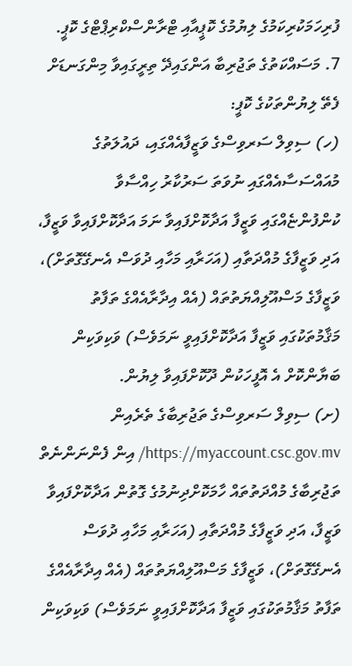ފުރިހަމަކުރިކަމުގެ ލިޔުމުގެ ކޮޕީއާއި ޓްރާންސްކްރިޕްޓްގެ ކޮޕީ.
7. މަސައްކަތުގެ ތަޖުރިބާ އަންގައިދޭ ތިރީގައިވާ މިންގަނޑަށް ފެތޭ ލިޔުންތަކުގެ ކޮޕީ:
(ހ) ސިވިލް ސަރވިސްގެ ވަޒީފާއެއްގައި، ދައުލަތުގެ މުއައްސަސާއެއްގައި ނުވަތަ ސަރުކާރު ހިއްސާވާ ކުންފުންޏެއްގައި ވަޒީފާ އަދާކޮށްފައިވާ ނަމަ އަދާކޮށްފައިވާ ވަޒީފާ، އަދި ވަޒީފާގެ މުއްދަތާއި (އަހަރާއި މަހާއި ދުވަސް އެނގޭގޮތަށް)، ވަޒީފާގެ މަސްއޫލިއްޔަތުތައް (އެއް އިދާރާއެއްގެ ތަފާތު މަޤާމުތަކުގައި ވަޒީފާ އަދާކޮށްފައިވީ ނަމަވެސް) ވަކިވަކިން ބަޔާންކޮށް އެ އޮފީހަކުން ދޫކޮށްފައިވާ ލިޔުން.
(ށ) ސިވިލް ސަރވިސްގެ ތަޖުރިބާގެ ތެރެއިން https://myaccount.csc.gov.mv/ އިން ފެންނަންނެތް ތަޖުރިބާގެ މުއްދަތުތައް ހާމަކޮށްދިނުމުގެ ގޮތުން އަދާކޮށްފައިވާ ވަޒީފާ، އަދި ވަޒީފާގެ މުއްދަތާއި (އަހަރާއި މަހާއި ދުވަސް އެނގޭގޮތަށް)، ވަޒީފާގެ މަސްއޫލިއްޔަތުތައް (އެއް އިދާރާއެއްގެ ތަފާތު މަޤާމުތަކުގައި ވަޒީފާ އަދާކޮށްފައިވީ ނަމަވެސް) ވަކިވަކިން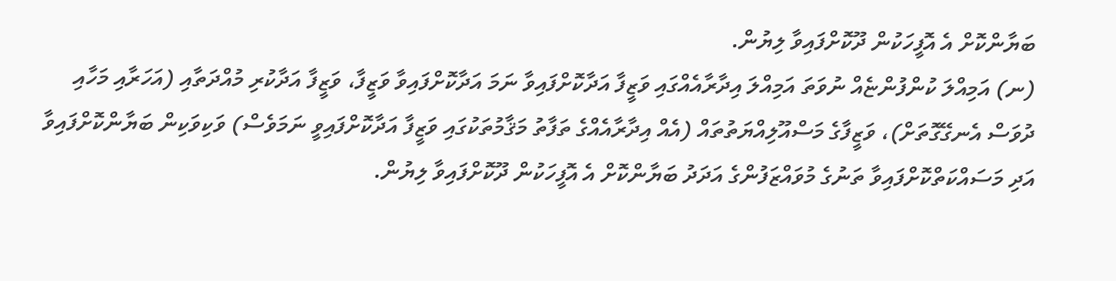ބަޔާންކޮށް އެ އޮފީހަކުން ދޫކޮށްފައިވާ ލިޔުން.
(ނ) އަމިއްލަ ކުންފުންޏެއް ނުވަތަ އަމިއްލަ އިދާރާއެއްގައި ވަޒީފާ އަދާކޮށްފައިވާ ނަމަ އަދާކޮށްފައިވާ ވަޒީފާ، ވަޒީފާ އަދާކުރި މުއްދަތާއި (އަހަރާއި މަހާއި ދުވަސް އެނގޭގޮތަށް)، ވަޒީފާގެ މަސްއޫލިއްޔަތުތައް (އެއް އިދާރާއެއްގެ ތަފާތު މަޤާމުތަކުގައި ވަޒީފާ އަދާކޮށްފައިވީ ނަމަވެސް) ވަކިވަކިން ބަޔާންކޮށްފައިވާ އަދި މަސައްކަތްކޮށްފައިވާ ތަނުގެ މުވައްޒަފުންގެ އަދަދު ބަޔާންކޮށް އެ އޮފީހަކުން ދޫކޮށްފައިވާ ލިޔުން.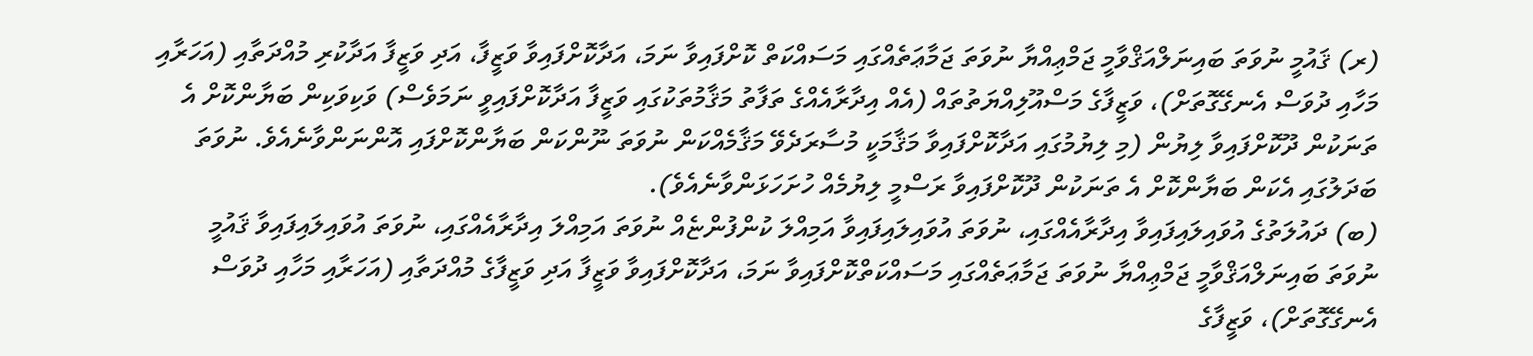(ރ) ޤައުމީ ނުވަތަ ބައިނަލްއަޤްވާމީ ޖަމްޢިއްޔާ ނުވަތަ ޖަމާޢަތެއްގައި މަސައްކަތް ކޮށްފައިވާ ނަމަ، އަދާކޮށްފައިވާ ވަޒީފާ، އަދި ވަޒީފާ އަދާކުރި މުއްދަތާއި (އަހަރާއި މަހާއި ދުވަސް އެނގޭގޮތަށް)، ވަޒީފާގެ މަސްއޫލިއްޔަތުތައް (އެއް އިދާރާއެއްގެ ތަފާތު މަޤާމުތަކުގައި ވަޒީފާ އަދާކޮށްފައިވީ ނަމަވެސް) ވަކިވަކިން ބަޔާންކޮށް އެ ތަނަކުން ދޫކޮށްފައިވާ ލިޔުން (މި ލިޔުމުގައި އަދާކޮށްފައިވާ މަޤާމަކީ މުސާރަދެވޭ މަޤާމެއްކަން ނުވަތަ ނޫންކަން ބަޔާންކޮށްފައި އޮންނަންވާނެއެވެ. ނުވަތަ ބަދަލުގައި އެކަން ބަޔާންކޮށް އެ ތަނަކުން ދޫކޮށްފައިވާ ރަސްމީ ލިޔުމެއް ހުށަހަޅަންވާނެއެވެ).
(ބ) ދައުލަތުގެ އުވައިލައިފައިވާ އިދާރާއެއްގައި، ނުވަތަ އުވައިލައިފައިވާ އަމިއްލަ ކުންފުންޏެއް ނުވަތަ އަމިއްލަ އިދާރާއެއްގައި، ނުވަތަ އުވައިލައިފައިވާ ޤައުމީ ނުވަތަ ބައިނަލްއަޤްވާމީ ޖަމްޢިއްޔާ ނުވަތަ ޖަމާޢަތެއްގައި މަސައްކަތްކޮށްފައިވާ ނަމަ، އަދާކޮށްފައިވާ ވަޒީފާ އަދި ވަޒީފާގެ މުއްދަތާއި (އަހަރާއި މަހާއި ދުވަސް އެނގޭގޮތަށް)، ވަޒީފާގެ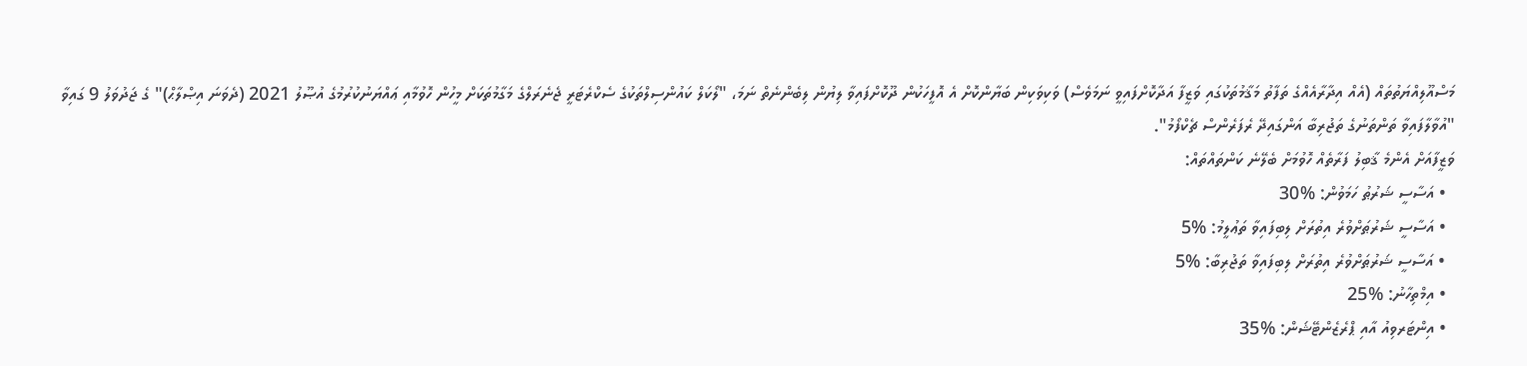މަސްއޫލިއްޔަތުތައް (އެއް އިދާރާއެއްގެ ތަފާތު މަޤާމުތަކުގައި ވަޒީފާ އަދާކޮށްފައިވީ ނަމަވެސް) ވަކިވަކިން ބަޔާންކޮށް އެ އޮފީހަކުން ދޫކޮށްފައިވާ ލިޔުން ލިބެންނެތް ނަމަ، "ލޯކަލް ކައުންސިލްތަކުގެ ސެކްރެޓަރީ ޖެނެރަލްގެ މަގާމުތަކަށް މީހުން ހޮވުމާއި ޢައްޔަނުކުރުމުގެ އުޞޫލު 2021 (ދެވަނަ އިޞްލާޙް)" ގެ ޖަދުވަލު 9 ގައިވާ "އުވާލާފައިވާ ތަންތަނުގެ ތަޖުރިބާ އަންގައިދޭ ރެފަރެންސް ޗެކްފޯމު".
ވަޒީފާއަށް އެންމެ ޤާބިލު ފަރާތެއް ހޮވުމަށް ބެލޭނެ ކަންތައްތައް:
  • އަސާސީ ޝަރުޠު ހަމަވުން: %30
  • އަސާސީ ޝަރުޠަށްވުރެ އިތުރަށް ލިބިފައިވާ ތަޢުލީމު: %5
  • އަސާސީ ޝަރުޠަށްވުރެ އިތުރަށް ލިބިފައިވާ ތަޖުރިބާ: %5
  • އިމްތިހާނު: %25
  • އިންޓަރވިއު އާއި ޕްރެޒެންޓޭޝަން: %35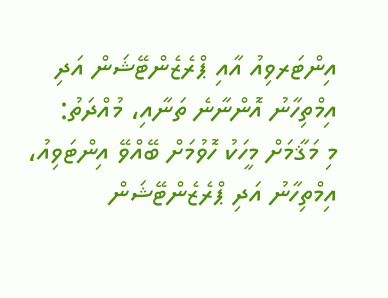އިންޓަރވިއު އާއި ޕްރެޒެންޓޭޝަން އަދި އިމްތިހާނު އޮންނާނެ ތަނާއި، މުއްދަތު:
މި މަޤާމަށް މީހަކު ހޮވުމަށް ބޭއްވޭ އިންޓަވިއު، އިމްތިހާނު އަދި ޕްރެޒެންޓޭޝަން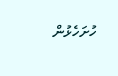ހުށަހެޅުން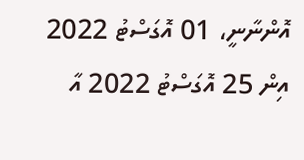އޮންނާނީ، 01 އޮގަސްޓު 2022 އިން 25 އޮގަސްޓު 2022 އާ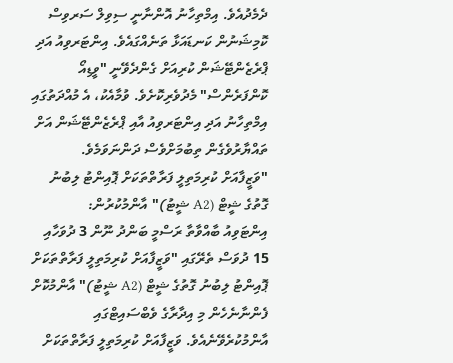ދެމެދުއެވެ. އިމްތިހާނު އޮންނާނީ ސިވިލް ސަރވިސް ކޮމިޝަނުން ކަނޑައަޅާ ތަނެއްގައެވެ. އިންޓަރވިއު އަދި ޕްރެޒެންޓޭޝަން ކުރިއަށް ގެންދެވޭނީ "ވީޑިއޯ ކޮންފަރެންސް" މެދުވެރިކޮށެވެ. ވުމާއެކު، އެ މުއްދަތުގައި އިމްތިހާނު އަދި އިންޓަރވިއު އާއި ޕްރެޒެންޓޭޝަން އަށް ތައްޔާރުވެގެން ތިބުމަށްވެސް ދަންނަވަމެވެ.
"ވަޒީފާއަށް ކުރިމަތިލީ ފަރާތްތަކަށް ޕޮއިންޓު ލިބުނު ގޮތުގެ ޝީޓް (A2 ޝީޓު)" އާންމުކުރުން:
އިންޓަވިއު ބާއްވާތާ ރަސްމީ ބަންދު ނޫން 3 ދުވަހާއި 15 ދުވަސް ތެރޭގައި "ވަޒީފާއަށް ކުރިމަތިލީ ފަރާތްތަކަށް ޕޮއިންޓު ލިބުނު ގޮތުގެ ޝީޓް (A2 ޝީޓު)" އާންމުކޮށް ފެންނާނެހެން މި އިދާރާގެ ވެބްސައިޓްގައި އާންމުކުރެވޭނެއެވެ. ވަޒީފާއަށް ކުރިމަތިލީ ފަރާތްތަކަށް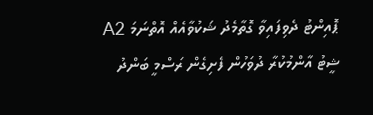ޕޮއިންޓު ދެވިފައިވާ ގޮތާމެދު ޝަކުވާއެއް އޮތްނަމަ A2 ޝީޓު އާންމުކުރާ ދުވަހުން ފެށިގެން ރަސްމީ ބަންދު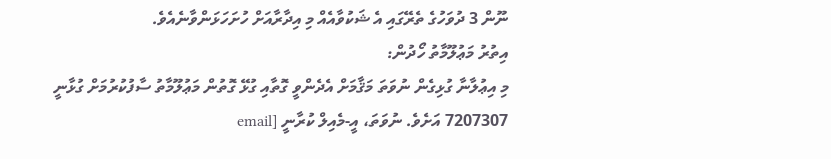ނޫން 3 ދުވަހުގެ ތެރޭގައި އެ ޝަކުވާއެއް މި އިދާރާއަށް ހުށަހަޅަންވާނެއެވެ.
އިތުރު މަޢުލޫމާތު ހޯދުން:
މި އިޢުލާނާ ގުޅިގެން ނުވަތަ މަޤާމަށް އެދެންވީ ގޮތާއި ގުޅޭ ގޮތުން މަޢުލޫމާތު ސާފުކުރުމަށް ގުޅާނީ 7207307 އަށެވެ. ނުވަތަ، އީ-މެއިލް ކުރާނީ [email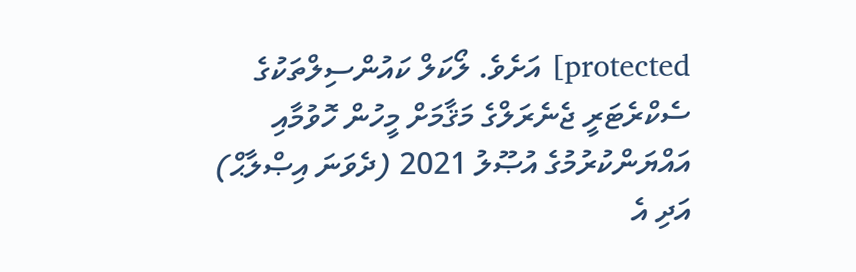protected] އަށެވެ. ލޯކަލް ކައުންސިލްތަކުގެ ސެކްރެޓަރީ ޖެނެރަލްގެ މަޤާމަށް މީހުން ހޮވުމާއި އައްޔަންކުރުމުގެ އުޞޫލު 2021 (ދެވަނަ އިޞްލާޙް) އަދި އެ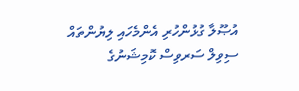އުޞޫލާ ގުޅުންހުރި އެންމެހައި ލިޔުންތައް ސިވިލް ސަރވިސް ކޮމިޝަނުގެ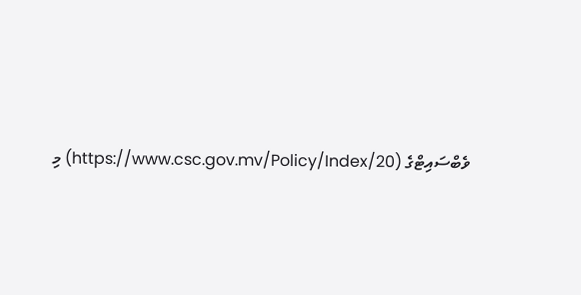ވެބްސައިޓްގެ (https://www.csc.gov.mv/Policy/Index/20) މި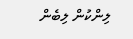ލިންކުން ލިބެން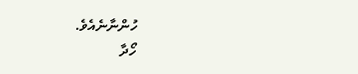ހުންނާނެއެވެ.
ހޯދާ